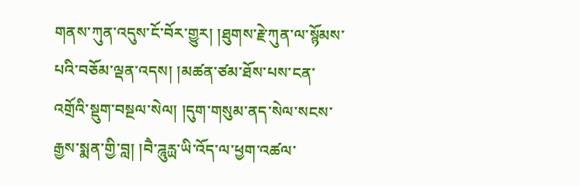གནས་ཀུན་འདུས་ངོ་བོར་གྱུར། །ཐུགས་རྗེ་ཀུན་ལ་སྙོམས་པའི་བཅོམ་ལྡན་འདས། །མཚན་ཙམ་ཐོས་པས་ངན་འགྲོའི་སྡུག་བསྔལ་སེལ། །དུག་གསུམ་ནད་སེལ་སངས་རྒྱས་སྨན་གྱི་བླ། །བཻ་ཌཱུརྻ་ཡི་འོད་ལ་ཕྱག་འཚལ་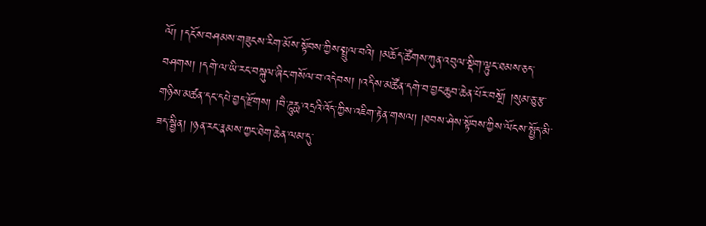ལོ། །དངོས་བཤམས་གཟུངས་རིག་མོས་སྟོབས་ཀྱིས་སྤྲུལ་བའི། །མཆོད་ཚོགས་ཀུན་འབུལ་སྡིག་ལྟུང་ཐམས་ཅད་བཤགས། །དགེ་ལ་ཡི་རང་བསྐུལ་ཞིང་གསོལ་བ་འདེབས། །འདིས་མཚོན་དགེ་བ་བྱང་ཆུབ་ཆེན་པོར་བསྔོ། །སུམ་ཅུ་རྩ་གཉིས་མཚན་དང་དཔེ་བྱད་རྫོགས། །བཻ་ཌཱུརྻ་འདྲའི་འོད་ཀྱིས་འཇིག་རྟེན་གསལ། །ཐབས་ཤེས་སྟོབས་ཀྱིས་ལོངས་སྤྱོད་མི་ཟད་སྦྱིན། །ཉན་རང་རྣམས་ཀྱང་ཐེག་ཆེན་ལམ་དུ་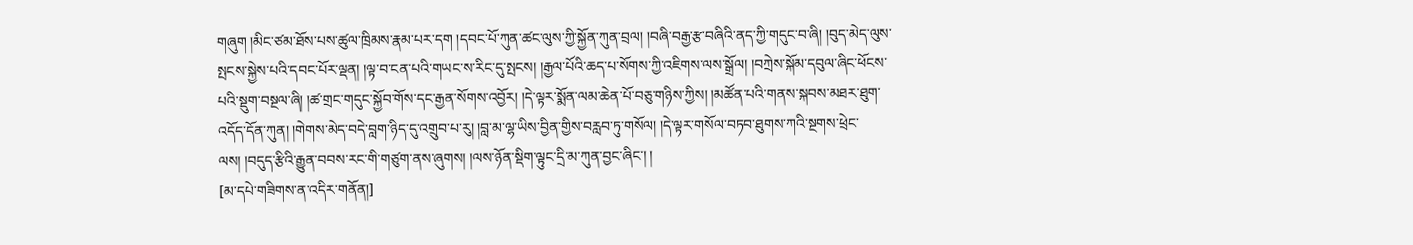གཞུག །མིང་ཙམ་ཐོས་པས་ཚུལ་ཁྲིམས་རྣམ་པར་དག །དབང་པོ་ཀུན་ཚང་ལུས་ཀྱི་སྐྱོན་ཀུན་བྲལ། །བཞི་བརྒྱ་རྩ་བཞིའི་ནད་ཀྱི་གདུང་བ་ཞི། །བུད་མེད་ལུས་སྤངས་སྐྱེས་པའི་དབང་པོར་ལྡན། །ལྟ་བ་ངན་པའི་གཡང་ས་རིང་དུ་སྤངས། །རྒྱལ་པོའི་ཆད་པ་སོགས་ཀྱི་འཇིགས་ལས་སྒྲོལ། །བཀྲེས་སྐོམ་དབུལ་ཞིང་ཕོངས་པའི་སྡུག་བསྔལ་ཞི། །ཚ་གྲང་གདུང་སྐྱོབ་གོས་དང་རྒྱན་སོགས་འབྱོར། །དེ་ལྟར་སྨོན་ལམ་ཆེན་པོ་བཅུ་གཉིས་ཀྱིས། །མཚོན་པའི་གནས་སྐབས་མཐར་ཐུག་འདོད་དོན་ཀུན། །གེགས་མེད་བདེ་བླག་ཉིད་དུ་འགྲུབ་པ་རུ། །བླ་མ་ལྷ་ཡིས་བྱིན་གྱིས་བརླབ་ཏུ་གསོལ། །དེ་ལྟར་གསོལ་བཏབ་ཐུགས་ཀའི་སྔགས་ཕྲེང་ལས། །བདུད་རྩིའི་རྒྱུན་བབས་རང་གི་གཙུག་ནས་ཞུགས། །ལས་ཉོན་སྡིག་ལྟུང་དྲི་མ་ཀུན་བྱང་ཞིང་། །
[མ་དཔེ་གཟིགས་ན་འདིར་གནོན།]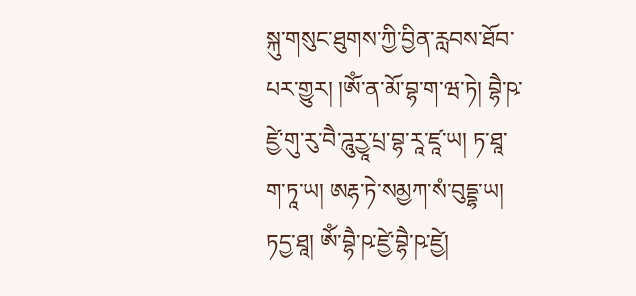སྐུ་གསུང་ཐུགས་ཀྱི་བྱིན་རླབས་ཐོབ་པར་གྱུར། །ཨོཾ་ན་མོ་བྷ་ག་ཝ་ཏེ། བྷཻ་ཥ་ཛྱེ་གུ་རུ་བཻ་ཌཱུརྱཱ་པྲ་བྷ་རཱ་ཛཱ་ཡ། ཏ་ཐཱ་ག་ཏཱ་ཡ། ཨརྷ་ཏེ་སམྱཀ་སཾ་བུདྡྷ་ཡ། ཏདྱ་ཐཱ། ཨོཾ་བྷཻ་ཥ་ཛྱེ་བྷཻ་ཥ་ཛྱེ།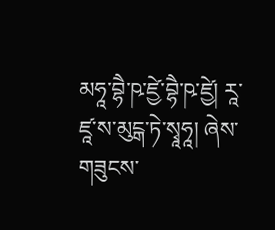མཧཱ་བྷཻ་ཥ་ཛྱེ་བྷཻ་ཥ་ཛྱེ། རཱ་ཛཱ་ས་མུངྒ་ཏེ་སྭཱཧཱ། ཞེས་གཟུངས་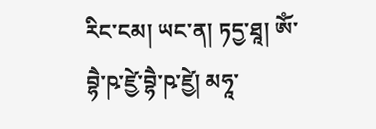རིང་ངམ། ཡང་ན། ཏདྱ་ཐཱ། ཨོཾ་བྷཻ་ཥ་ཛྱེ་བྷཻ་ཥ་ཛྱེ། མཧཱ་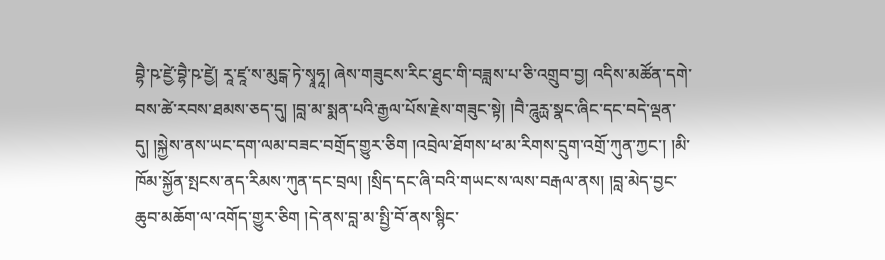བྷཻ་ཥ་ཛྱེ་བྷཻ་ཥ་ཛྱེ། རཱ་ཛཱ་ས་མུངྒ་ཏེ་སྭཱཧཱ། ཞེས་གཟུངས་རིང་ཐུང་གི་བཟླས་པ་ཅི་འགྲུབ་བྱ། འདིས་མཚོན་དགེ་བས་ཚེ་རབས་ཐམས་ཅད་དུ། །བླ་མ་སྨན་པའི་རྒྱལ་པོས་རྗེས་གཟུང་སྟེ། །བཻ་ཌཱུརྻ་སྣང་ཞིང་དང་བདེ་ལྡན་དུ། །སྐྱེས་ནས་ཡང་དག་ལམ་བཟང་བགྲོད་གྱུར་ཅིག །འབྲེལ་ཐོགས་ཕ་མ་རིགས་དྲུག་འགྲོ་ཀུན་ཀྱང་། །མི་ཁོམ་སྐྱོན་སྤངས་ནད་རིམས་ཀུན་དང་བྲལ། །སྲིད་དང་ཞི་བའི་གཡང་ས་ལས་བརྒལ་ནས། །བླ་མེད་བྱང་ཆུབ་མཆོག་ལ་འགོད་གྱུར་ཅིག །དེ་ནས་བླ་མ་སྤྱི་བོ་ནས་སྙིང་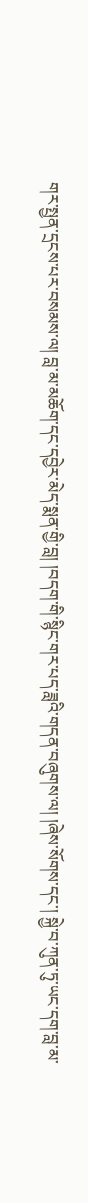གར་སྤྱན་དྲངས་པར་བསམས་ལ། བླ་མ་མཆོག་དང་དབྱེར་མེད་སྨན་གྱི་བླ། །བདག་གི་སྙིང་གར་པད་ཟླའི་གདན་བཞུགས་ལ། །ཞེས་སོགས་དང་། སྐྱེ་བ་ཀུན་ཏུ་ཡང་དག་བླ་མ་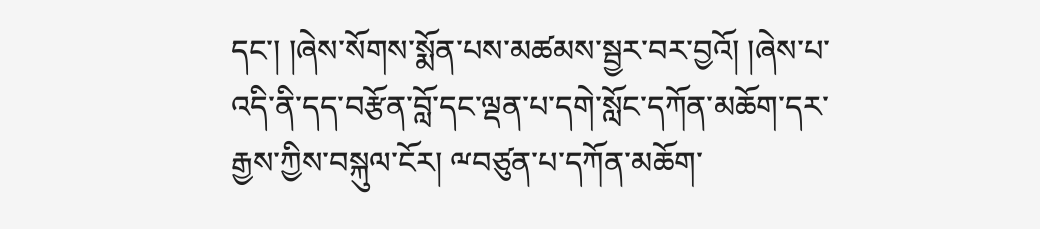དང་། །ཞེས་སོགས་སྨོན་པས་མཚམས་སྦྱར་བར་བྱའོ། །ཞེས་པ་འདི་ནི་དད་བརྩོན་བློ་དང་ལྡན་པ་དགེ་སློང་དཀོན་མཆོག་དར་རྒྱས་ཀྱིས་བསྐུལ་ངོར། ྋབཙུན་པ་དཀོན་མཆོག་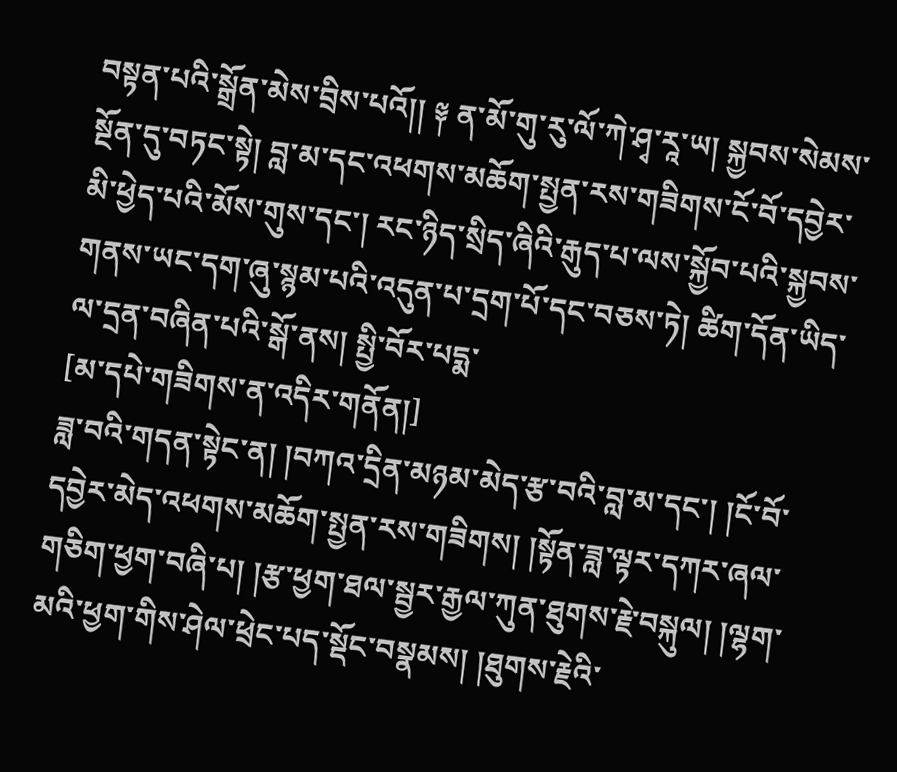བསྟན་པའི་སྒྲོན་མེས་བྲིས་པའོ།། ༈ ན་མོ་གུ་རུ་ལོ་ཀེ་ཤྭ་རཱ་ཡ། སྐྱབས་སེམས་སྔོན་དུ་བཏང་སྟེ། བླ་མ་དང་འཕགས་མཆོག་སྤྱན་རས་གཟིགས་ངོ་བོ་དབྱེར་མི་ཕྱེད་པའི་མོས་གུས་དང་། རང་ཉིད་སྲིད་ཞིའི་རྒུད་པ་ལས་སྐྱོབ་པའི་སྐྱབས་གནས་ཡང་དག་ཞུ་སྙམ་པའི་འདུན་པ་དྲག་པོ་དང་བཅས་ཏེ། ཚིག་དོན་ཡིད་ལ་དྲན་བཞིན་པའི་སྒོ་ནས། སྤྱི་བོར་པདྨ་
[མ་དཔེ་གཟིགས་ན་འདིར་གནོན།]
ཟླ་བའི་གདན་སྟེང་ན། །བཀའ་དྲིན་མཉམ་མེད་རྩ་བའི་བླ་མ་དང་། །ངོ་བོ་དབྱེར་མེད་འཕགས་མཆོག་སྤྱན་རས་གཟིགས། །སྟོན་ཟླ་ལྟར་དཀར་ཞལ་གཅིག་ཕྱག་བཞི་པ། །རྩ་ཕྱག་ཐལ་སྦྱར་རྒྱལ་ཀུན་ཐུགས་རྗེ་བསྐུལ། །ལྷག་མའི་ཕྱག་གིས་ཤེལ་ཕྲེང་པད་སྡོང་བསྣམས། །ཐུགས་རྗེའི་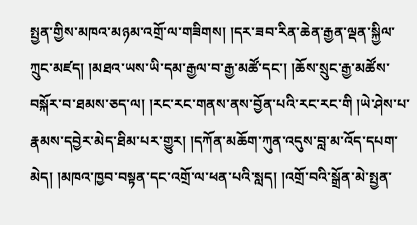སྤྱན་གྱིས་མཁའ་མཉམ་འགྲོ་ལ་གཟིགས། །དར་ཟབ་རིན་ཆེན་རྒྱན་ལྡན་སྐྱིལ་ཀྲུང་མཛད། །མཐའ་ཡས་ཡི་དམ་རྒྱལ་བ་རྒྱ་མཚོ་དང་། །ཆོས་སྲུང་རྒྱ་མཚོས་བསྐོར་བ་ཐམས་ཅད་ལ། །རང་རང་གནས་ནས་བྱོན་པའི་རང་རང་གི །ཡེ་ཤེས་པ་རྣམས་དབྱེར་མེད་ཐིམ་པར་གྱུར། །དཀོན་མཆོག་ཀུན་འདུས་བླ་མ་འོད་དཔག་མེད། །མཁའ་ཁྱབ་བསྟན་དང་འགྲོ་ལ་ཕན་པའི་སླད། །འགྲོ་བའི་སྒྲོན་མེ་སྤྱན་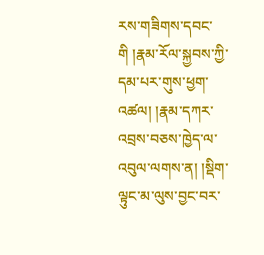རས་གཟིགས་དབང་གི །རྣམ་རོལ་སྐྱབས་ཀྱི་དམ་པར་གུས་ཕྱག་འཚལ། །རྣམ་དཀར་འབྲས་བཅས་ཁྱེད་ལ་འབུལ་ལགས་ན། །སྡིག་ལྟུང་མ་ལུས་བྱང་བར་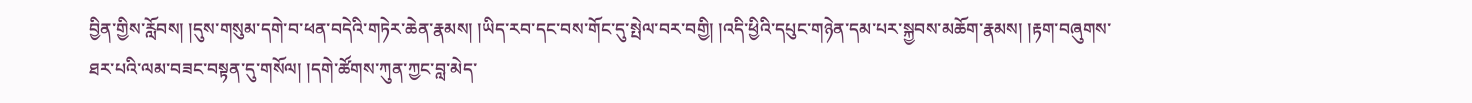བྱིན་གྱིས་རློབས། །དུས་གསུམ་དགེ་བ་ཕན་བདེའི་གཏེར་ཆེན་རྣམས། །ཡིད་རབ་དང་བས་གོང་དུ་སྤེལ་བར་བགྱི། །འདི་ཕྱིའི་དཔུང་གཉེན་དམ་པར་སྐྱབས་མཆོག་རྣམས། །རྟག་བཞུགས་ཐར་པའི་ལམ་བཟང་བསྟན་དུ་གསོལ། །དགེ་ཚོགས་ཀུན་ཀྱང་བླ་མེད་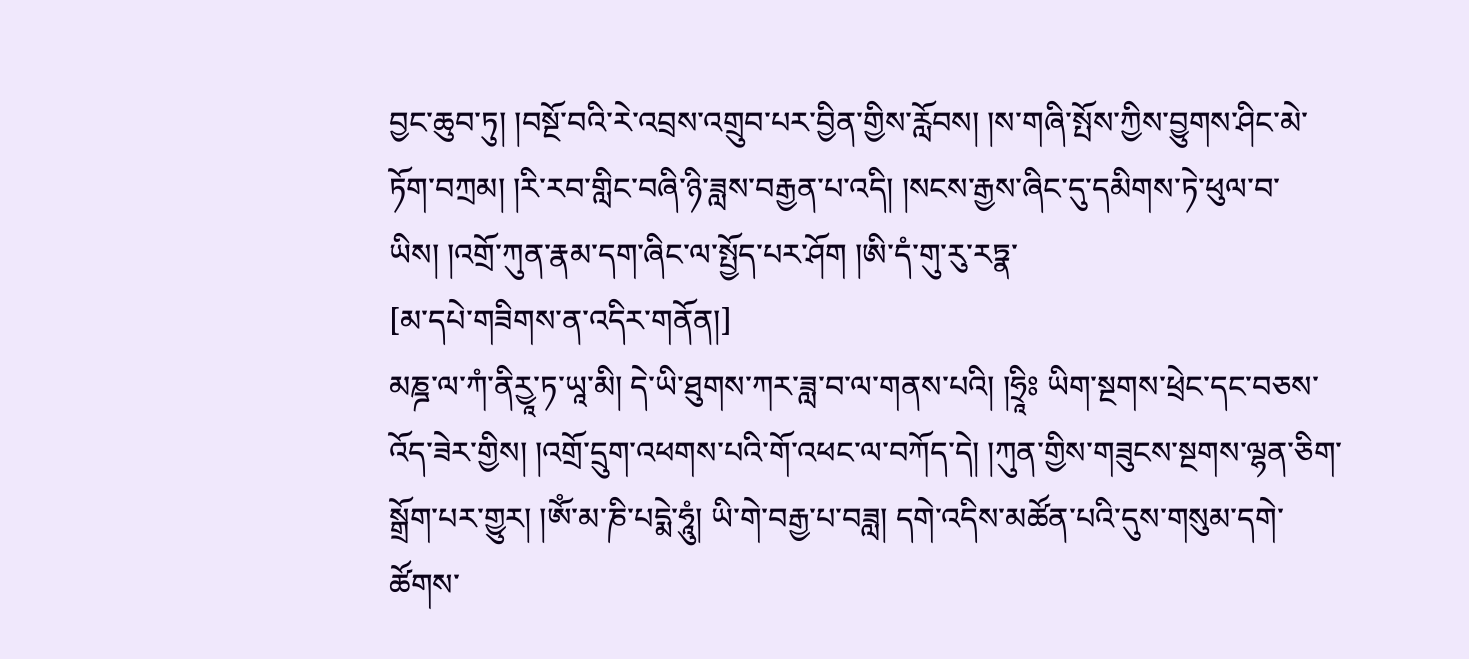བྱང་ཆུབ་ཏུ། །བསྔོ་བའི་རེ་འབྲས་འགྲུབ་པར་བྱིན་གྱིས་རློབས། །ས་གཞི་སྤོས་ཀྱིས་བྱུགས་ཤིང་མེ་ཏོག་བཀྲམ། །རི་རབ་གླིང་བཞི་ཉི་ཟླས་བརྒྱན་པ་འདི། །སངས་རྒྱས་ཞིང་དུ་དམིགས་ཏེ་ཕུལ་བ་ཡིས། །འགྲོ་ཀུན་རྣམ་དག་ཞིང་ལ་སྤྱོད་པར་ཤོག །ཨི་དཾ་གུ་རུ་རཏྣ་
[མ་དཔེ་གཟིགས་ན་འདིར་གནོན།]
མཎྜ་ལ་ཀཾ་ནིརྱཱ་ཏ་ཡཱ་མི། དེ་ཡི་ཐུགས་ཀར་ཟླ་བ་ལ་གནས་པའི། །ཧྲཱིཿ ཡིག་སྔགས་ཕྲེང་དང་བཅས་འོད་ཟེར་གྱིས། །འགྲོ་དྲུག་འཕགས་པའི་གོ་འཕང་ལ་བཀོད་དེ། །ཀུན་གྱིས་གཟུངས་སྔགས་ལྷན་ཅིག་སྒྲོག་པར་གྱུར། །ཨོཾ་མ་ཎི་པདྨེ་ཧཱུཾ། ཡི་གེ་བརྒྱ་པ་བཟླ། དགེ་འདིས་མཚོན་པའི་དུས་གསུམ་དགེ་ཚོགས་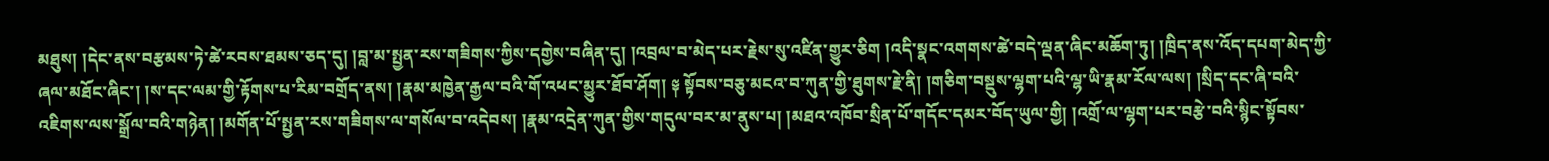མཐུས། །དེང་ནས་བརྩམས་ཏེ་ཚེ་རབས་ཐམས་ཅད་དུ། །བླ་མ་སྤྱན་རས་གཟིགས་ཀྱིས་དགྱེས་བཞིན་དུ། །འབྲལ་བ་མེད་པར་རྗེས་སུ་འཛིན་གྱུར་ཅིག །འདི་སྣང་འགགས་ཚེ་བདེ་ལྡན་ཞིང་མཆོག་ཏུ། །ཁྲིད་ནས་འོད་དཔག་མེད་ཀྱི་ཞལ་མཐོང་ཞིང་། །ས་དང་ལམ་གྱི་རྟོགས་པ་རིམ་བགྲོད་ནས། །རྣམ་མཁྱེན་རྒྱལ་བའི་གོ་འཕང་མྱུར་ཐོབ་ཤོག། ༈ སྟོབས་བཅུ་མངའ་བ་ཀུན་གྱི་ཐུགས་རྗེ་ནི། །གཅིག་བསྡུས་ལྷག་པའི་ལྷ་ཡི་རྣམ་རོལ་ལས། །སྲིད་དང་ཞི་བའི་འཇིགས་ལས་སྒྲོལ་བའི་གཉེན། །མགོན་པོ་སྤྱན་རས་གཟིགས་ལ་གསོལ་བ་འདེབས། །རྣམ་འདྲེན་ཀུན་གྱིས་གདུལ་བར་མ་ནུས་པ། །མཐའ་འཁོབ་སྲིན་པོ་གདོང་དམར་བོད་ཡུལ་གྱི། །འགྲོ་ལ་ལྷག་པར་བརྩེ་བའི་སྙིང་སྟོབས་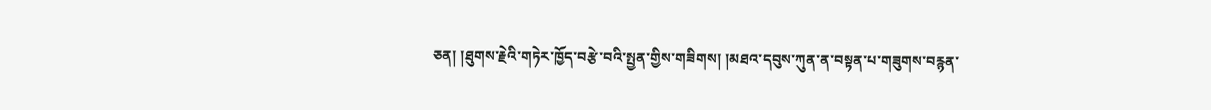ཅན། །ཐུགས་རྗེའི་གཏེར་ཁྱོད་བརྩེ་བའི་སྤྱན་གྱིས་གཟིགས། །མཐའ་དབུས་ཀུན་ན་བསྟན་པ་གཟུགས་བརྙན་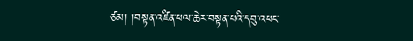ཙམ། །བསྟན་འཛིན་ཕལ་ཆེར་བསྟན་པའི་དབུ་འཕང་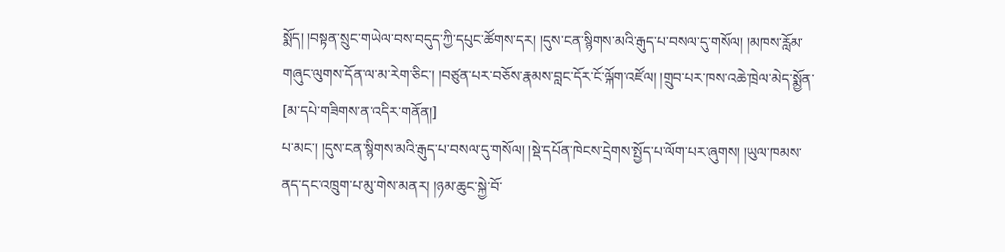སྨོད། །བསྟན་སྲུང་གཡེལ་བས་བདུད་ཀྱི་དཔུང་ཚོགས་དར། །དུས་ངན་སྙིགས་མའི་རྒུད་པ་བསལ་དུ་གསོལ། །མཁས་རློམ་གཞུང་ལུགས་དོན་ལ་མ་རེག་ཅིང་། །བཙུན་པར་བཅོས་རྣམས་བླང་དོར་ངོ་ལྐོག་འཛོལ། །གྲུབ་པར་ཁས་འཆེ་ཁྲེལ་མེད་སྨྱོན་
[མ་དཔེ་གཟིགས་ན་འདིར་གནོན།]
པ་མང་། །དུས་ངན་སྙིགས་མའི་རྒུད་པ་བསལ་དུ་གསོལ། །སྡེ་དཔོན་ཁེངས་དྲེགས་སྤྱོད་པ་ལོག་པར་ཞུགས། །ཡུལ་ཁམས་ནད་དང་འཁྲུག་པ་མུ་གེས་མནར། །ཉམ་ཆུང་སྐྱེ་བོ་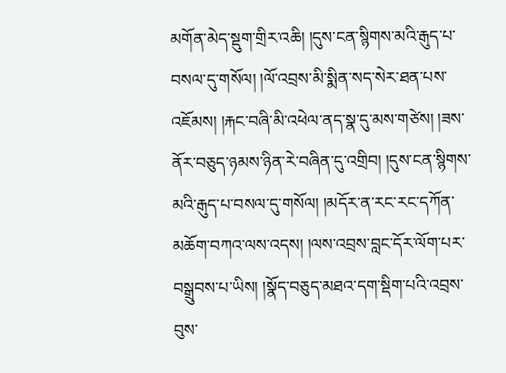མགོན་མེད་སྡུག་གྲིར་འཆི། །དུས་ངན་སྙིགས་མའི་རྒུད་པ་བསལ་དུ་གསོལ། །ལོ་འབྲས་མི་སྨིན་སད་སེར་ཐན་པས་འཇོམས། །རྐང་བཞི་མི་འཕེལ་ནད་སྣ་དུ་མས་གཙེས། །ཟས་ནོར་བཅུད་ཉམས་ཉིན་རེ་བཞིན་དུ་འགྲིབ། །དུས་ངན་སྙིགས་མའི་རྒུད་པ་བསལ་དུ་གསོལ། །མདོར་ན་རང་རང་དཀོན་མཆོག་བཀའ་ལས་འདས། །ལས་འབྲས་བླང་དོར་ལོག་པར་བསྒྲུབས་པ་ཡིས། །སྣོད་བཅུད་མཐའ་དག་སྡིག་པའི་འབྲས་བུས་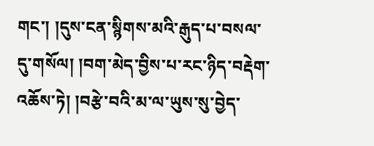གང་། །དུས་ངན་སྙིགས་མའི་རྒུད་པ་བསལ་དུ་གསོལ། །བག་མེད་བྱིས་པ་རང་ཉིད་བརྡེག་འཆོས་ཏེ། །བརྩེ་བའི་མ་ལ་ཡུས་སུ་བྱེད་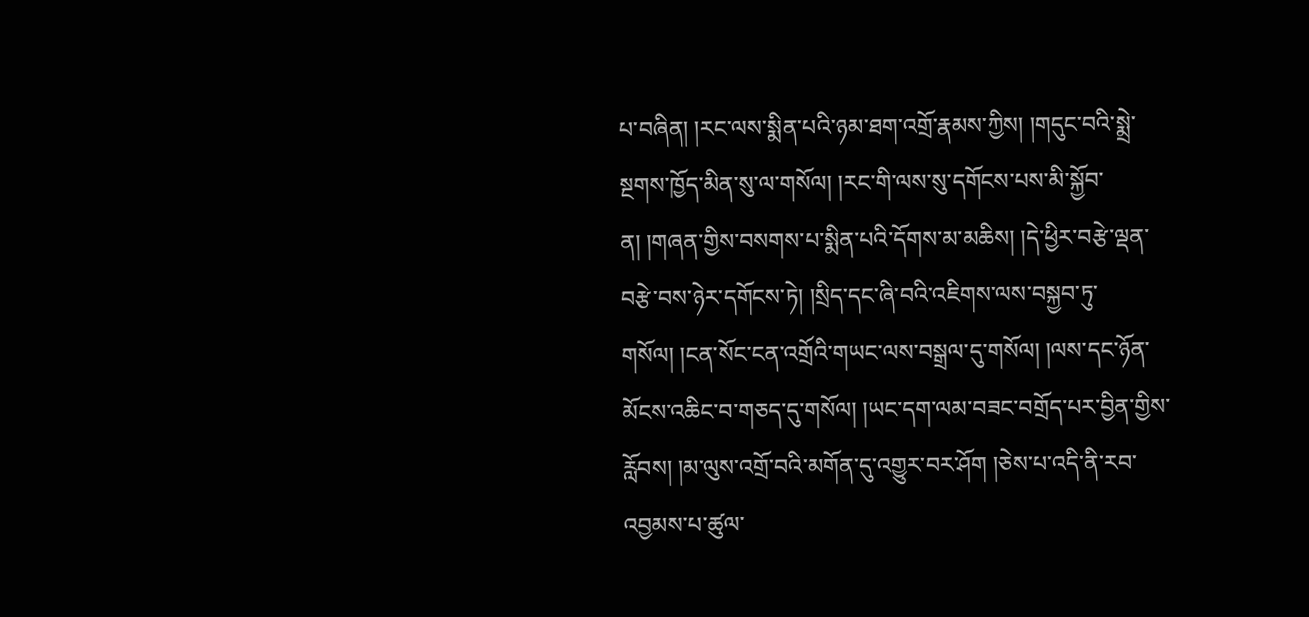པ་བཞིན། །རང་ལས་སྨིན་པའི་ཉམ་ཐག་འགྲོ་རྣམས་ཀྱིས། །གདུང་བའི་སྨྲེ་སྔགས་ཁྱོད་མིན་སུ་ལ་གསོལ། །རང་གི་ལས་སུ་དགོངས་པས་མི་སྐྱོབ་ན། །གཞན་གྱིས་བསགས་པ་སྨིན་པའི་དོགས་མ་མཆིས། །དེ་ཕྱིར་བརྩེ་ལྡན་བརྩེ་བས་ཉེར་དགོངས་ཏེ། །སྲིད་དང་ཞི་བའི་འཇིགས་ལས་བསྐྱབ་ཏུ་གསོལ། །ངན་སོང་ངན་འགྲོའི་གཡང་ལས་བསྒྲལ་དུ་གསོལ། །ལས་དང་ཉོན་མོངས་འཆིང་བ་གཅད་དུ་གསོལ། །ཡང་དག་ལམ་བཟང་བགྲོད་པར་བྱིན་གྱིས་རློབས། །མ་ལུས་འགྲོ་བའི་མགོན་དུ་འགྱུར་བར་ཤོག །ཅེས་པ་འདི་ནི་རབ་འབྱམས་པ་ཚུལ་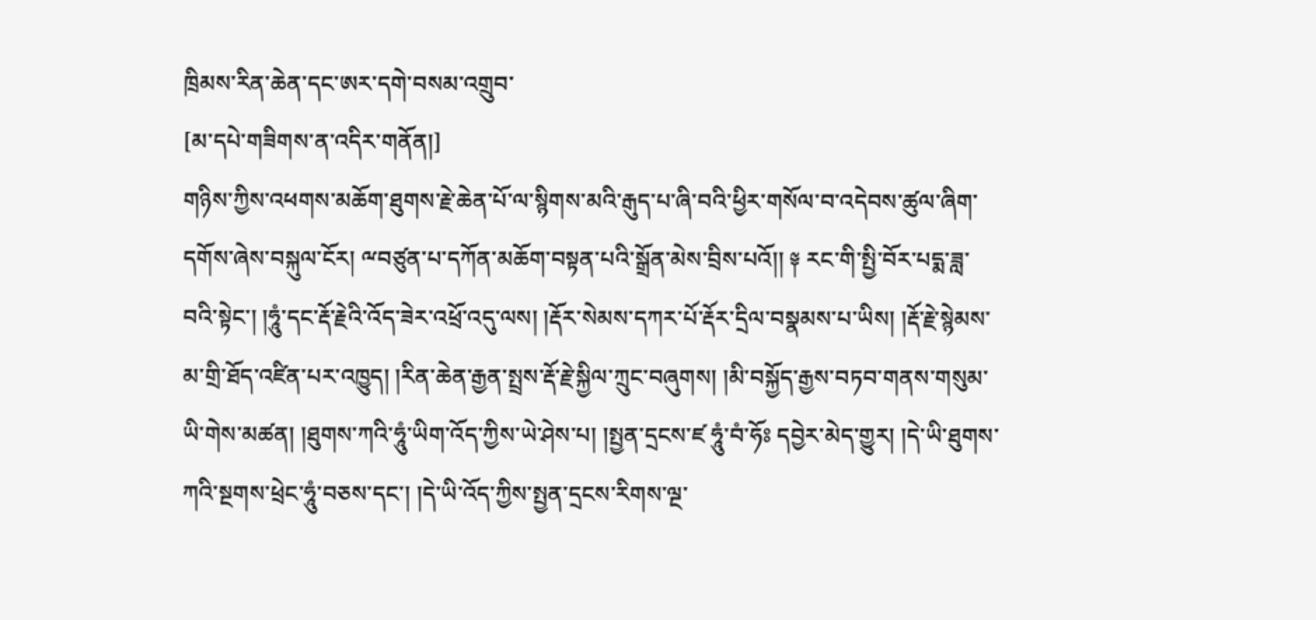ཁྲིམས་རིན་ཆེན་དང་ཨར་དགེ་བསམ་འགྲུབ་
[མ་དཔེ་གཟིགས་ན་འདིར་གནོན།]
གཉིས་ཀྱིས་འཕགས་མཆོག་ཐུགས་རྗེ་ཆེན་པོ་ལ་སྙིགས་མའི་རྒུད་པ་ཞི་བའི་ཕྱིར་གསོལ་བ་འདེབས་ཚུལ་ཞིག་དགོས་ཞེས་བསྐུལ་ངོར། ྋབཙུན་པ་དཀོན་མཆོག་བསྟན་པའི་སྒྲོན་མེས་བྲིས་པའོ།། ༈ རང་གི་སྤྱི་བོར་པདྨ་ཟླ་བའི་སྟེང་། །ཧཱུཾ་དང་རྡོ་རྗེའི་འོད་ཟེར་འཕྲོ་འདུ་ལས། །རྡོར་སེམས་དཀར་པོ་རྡོར་དྲིལ་བསྣམས་པ་ཡིས། །རྡོ་རྗེ་སྙེམས་མ་གྲི་ཐོད་འཛིན་པར་འཁྱུད། །རིན་ཆེན་རྒྱན་སྤྲས་རྡོ་རྗེ་སྐྱིལ་ཀྲུང་བཞུགས། །མི་བསྐྱོད་རྒྱས་བཏབ་གནས་གསུམ་ཡི་གེས་མཚན། །ཐུགས་ཀའི་ཧཱུཾ་ཡིག་འོད་ཀྱིས་ཡེ་ཤེས་པ། །སྤྱན་དྲངས་ཛ ཧཱུཾ་བཾ་ཧོཿ དབྱེར་མེད་གྱུར། །དེ་ཡི་ཐུགས་ཀའི་སྔགས་ཕྲེང་ཧཱུཾ་བཅས་དང་། །དེ་ཡི་འོད་ཀྱིས་སྤྱན་དྲངས་རིགས་ལྔ་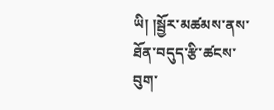ཡི། །སྦྱོར་མཚམས་ནས་ཐོན་བདུད་རྩི་ཚངས་བུག་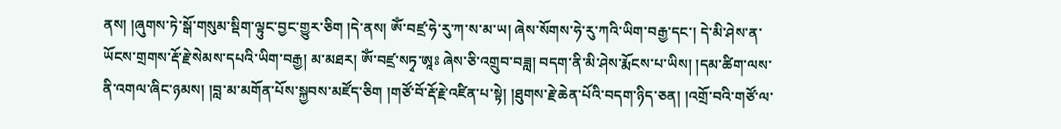ནས། །ཞུགས་ཏེ་སྒོ་གསུམ་སྡིག་ལྟུང་བྱང་གྱུར་ཅིག །དེ་ནས། ཨོཾ་བཛྲ་ཧེ་རུ་ཀ་ས་མ་ཡ། ཞེས་སོགས་ཧེ་རུ་ཀའི་ཡིག་བརྒྱ་དང་། དེ་མི་ཤེས་ན་ཡོངས་གྲགས་རྡོ་རྗེ་སེམས་དཔའི་ཡིག་བརྒྱ། མ་མཐར། ཨོཾ་བཛྲ་སཏྭ་ཨཱཿ ཞེས་ཅི་འགྲུབ་བཟླ། བདག་ནི་མི་ཤེས་རྨོངས་པ་ཡིས། །དམ་ཚིག་ལས་ནི་འགལ་ཞིང་ཉམས། །བླ་མ་མགོན་པོས་སྐྱབས་མཛོད་ཅིག །གཙོ་བོ་རྡོ་རྗེ་འཛིན་པ་སྟེ། །ཐུགས་རྗེ་ཆེན་པོའི་བདག་ཉིད་ཅན། །འགྲོ་བའི་གཙོ་ལ་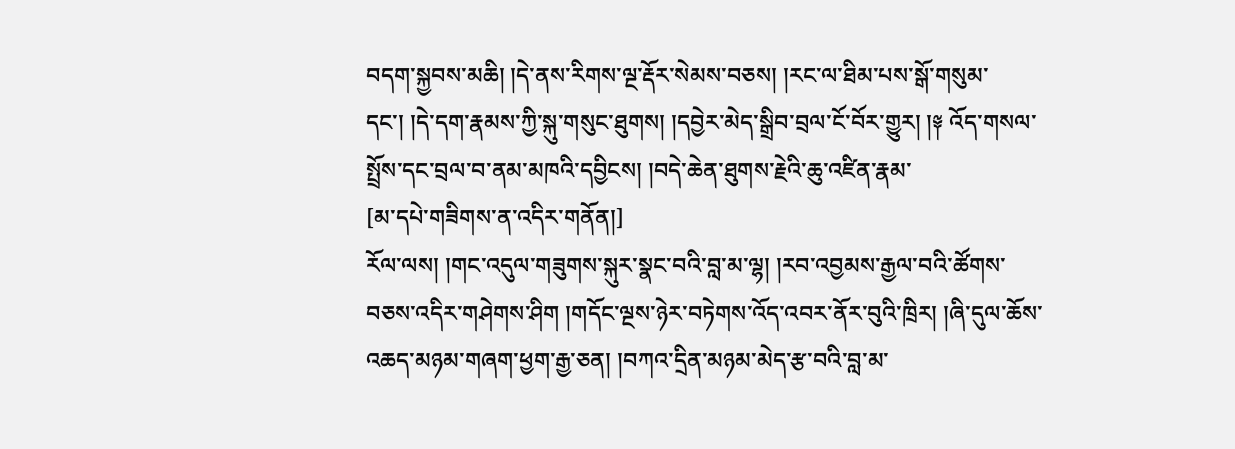བདག་སྐྱབས་མཆི། །དེ་ནས་རིགས་ལྔ་རྡོར་སེམས་བཅས། །རང་ལ་ཐིམ་པས་སྒོ་གསུམ་དང་། །དེ་དག་རྣམས་ཀྱི་སྐུ་གསུང་ཐུགས། །དབྱེར་མེད་སྒྲིབ་བྲལ་ངོ་བོར་གྱུར། །༈ འོད་གསལ་སྤྲོས་དང་བྲལ་བ་ནམ་མཁའི་དབྱིངས། །བདེ་ཆེན་ཐུགས་རྗེའི་ཆུ་འཛིན་རྣམ་
[མ་དཔེ་གཟིགས་ན་འདིར་གནོན།]
རོལ་ལས། །གང་འདུལ་གཟུགས་སྐུར་སྣང་བའི་བླ་མ་ལྷ། །རབ་འབྱམས་རྒྱལ་བའི་ཚོགས་བཅས་འདིར་གཤེགས་ཤིག །གདོང་ལྔས་ཉེར་བཏེགས་འོད་འབར་ནོར་བུའི་ཁྲིར། །ཞི་དུལ་ཆོས་འཆད་མཉམ་གཞག་ཕྱག་རྒྱ་ཅན། །བཀའ་དྲིན་མཉམ་མེད་རྩ་བའི་བླ་མ་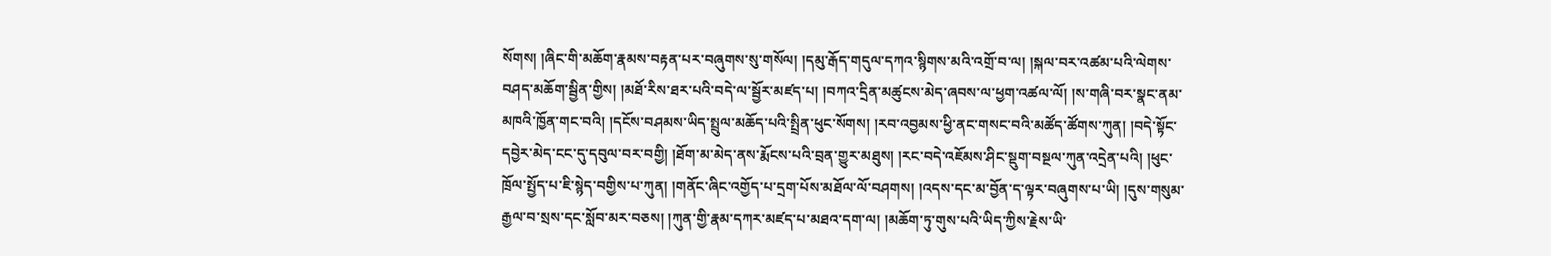སོགས། །ཞིང་གི་མཆོག་རྣམས་བརྟན་པར་བཞུགས་སུ་གསོལ། །དམུ་རྒོད་གདུལ་དཀའ་སྙིགས་མའི་འགྲོ་བ་ལ། །སྐལ་བར་འཚམ་པའི་ལེགས་བཤད་མཆོག་སྦྱིན་གྱིས། །མཐོ་རིས་ཐར་པའི་བདེ་ལ་སྦྱོར་མཛད་པ། །བཀའ་དྲིན་མཚུངས་མེད་ཞབས་ལ་ཕྱག་འཚལ་ལོ། །ས་གཞི་བར་སྣང་ནམ་མཁའི་ཁྱོན་གང་བའི། །དངོས་བཤམས་ཡིད་སྤྲུལ་མཆོད་པའི་སྤྲིན་ཕུང་སོགས། །རབ་འབྱམས་ཕྱི་ནང་གསང་བའི་མཚོད་ཚོགས་ཀུན། །བདེ་སྟོང་དབྱེར་མེད་ངང་དུ་དབུལ་བར་བགྱི། །ཐོག་མ་མེད་ནས་རྨོངས་པའི་བྲན་གྱུར་མཐུས། །རང་བདེ་འཇོམས་ཤིང་སྡུག་བསྔལ་ཀུན་འདྲེན་པའི། །ཕུང་ཁྲོལ་སྤྱོད་པ་ཇི་སྙེད་བགྱིས་པ་ཀུན། །གནོང་ཞིང་འགྱོད་པ་དྲག་པོས་མཐོལ་ལོ་བཤགས། །འདས་དང་མ་བྱོན་ད་ལྟར་བཞུགས་པ་ཡི། །དུས་གསུམ་རྒྱལ་བ་སྲས་དང་སློབ་མར་བཅས། །ཀུན་གྱི་རྣམ་དཀར་མཛད་པ་མཐའ་དག་ལ། །མཆོག་ཏུ་གུས་པའི་ཡིད་ཀྱིས་རྗེས་ཡི་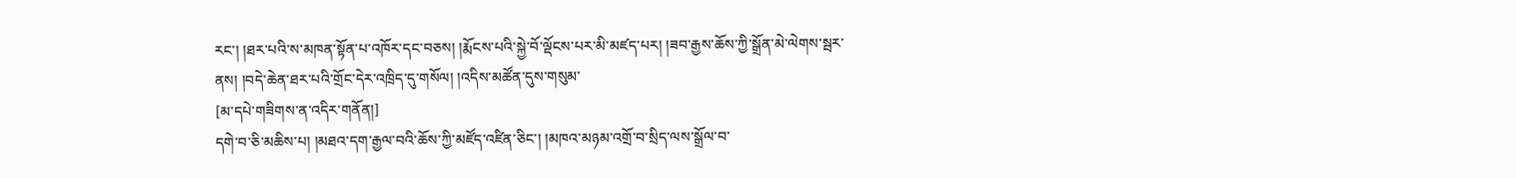རང་། །ཐར་པའི་ས་མཁན་སྟོན་པ་འཁོར་དང་བཅས། །རྨོངས་པའི་སྐྱེ་བོ་ལྡོངས་པར་མི་མཛད་པར། །ཟབ་རྒྱས་ཆོས་ཀྱི་སྒྲོན་མེ་ལེགས་སྦར་ནས། །བདེ་ཆེན་ཐར་པའི་གྲོང་དེར་འཁྲིད་དུ་གསོལ། །འདིས་མཚོན་དུས་གསུམ་
[མ་དཔེ་གཟིགས་ན་འདིར་གནོན།]
དགེ་བ་ཅི་མཆིས་པ། །མཐའ་དག་རྒྱལ་བའི་ཆོས་ཀྱི་མཛོད་འཛིན་ཅིང་། །མཁའ་མཉམ་འགྲོ་བ་སྲིད་ལས་སྒྲོལ་བ་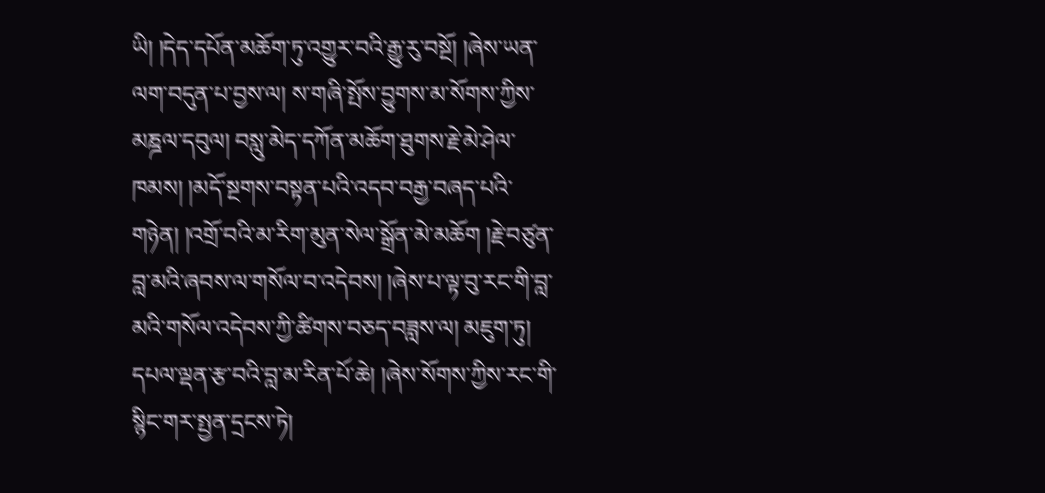ཡི། །དེད་དཔོན་མཆོག་ཏུ་འགྱུར་བའི་རྒྱུ་རུ་བསྔོ། །ཞེས་ཡན་ལག་བདུན་པ་བྱས་ལ། ས་གཞི་སྤོས་བྱུགས་མ་སོགས་ཀྱིས་མཎྜལ་དབུལ། བསླུ་མེད་དཀོན་མཆོག་ཐུགས་རྗེ་མེ་ཤེལ་ཁམས། །མདོ་སྔགས་བསྟན་པའི་འདབ་བརྒྱ་བཞད་པའི་གཉེན། །འགྲོ་བའི་མ་རིག་མུན་སེལ་སྒྲོན་མེ་མཆོག །རྗེ་བཙུན་བླ་མའི་ཞབས་ལ་གསོལ་བ་འདེབས། །ཞེས་པ་ལྟ་བུ་རང་གི་བླ་མའི་གསོལ་འདེབས་ཀྱི་ཚིགས་བཅད་བཟླས་ལ། མཇུག་ཏུ། དཔལ་ལྡན་རྩ་བའི་བླ་མ་རིན་པོ་ཆེ། །ཞེས་སོགས་ཀྱིས་རང་གི་སྙིང་གར་སྤྱན་དྲངས་ཏེ།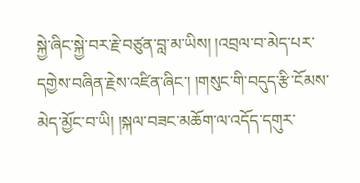སྐྱེ་ཞིང་སྐྱེ་བར་རྗེ་བཙུན་བླ་མ་ཡིས། །འབྲལ་བ་མེད་པར་དགྱེས་བཞིན་རྗེས་འཛིན་ཞིང་། །གསུང་གི་བདུད་རྩི་ངོམས་མེད་མྱོང་བ་ཡི། །སྐལ་བཟང་མཆོག་ལ་འདོད་དགུར་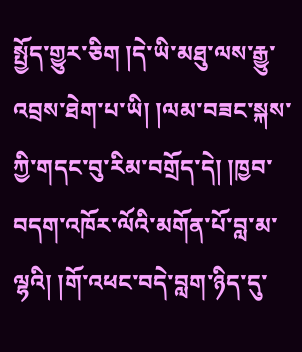སྤྱོད་གྱུར་ཅིག །དེ་ཡི་མཐུ་ལས་རྒྱུ་འབྲས་ཐེག་པ་ཡི། །ལམ་བཟང་སྐས་ཀྱི་གདང་བུ་རིམ་བགྲོད་དེ། །ཁྱབ་བདག་འཁོར་ལོའི་མགོན་པོ་བླ་མ་ལྷའི། །གོ་འཕང་བདེ་བླག་ཉིད་དུ་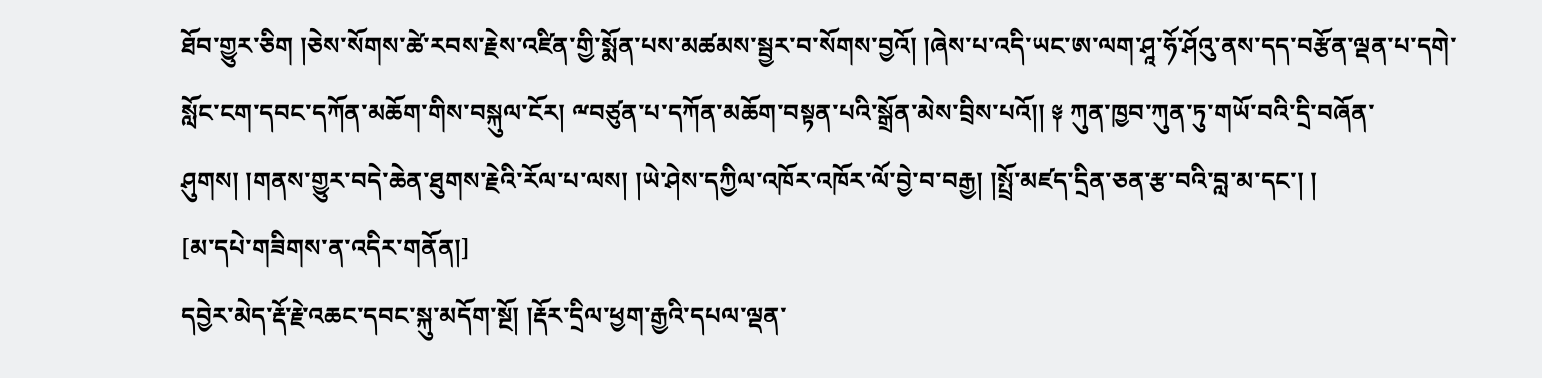ཐོབ་གྱུར་ཅིག །ཅེས་སོགས་ཚེ་རབས་རྗེས་འཛིན་གྱི་སྨོན་པས་མཚམས་སྦྱར་བ་སོགས་བྱའོ། །ཞེས་པ་འདི་ཡང་ཨ་ལག་ཤཱ་ཧོ་ཤོའུ་ནས་དད་བརྩོན་ལྡན་པ་དགེ་སློང་ངག་དབང་དཀོན་མཆོག་གིས་བསྐུལ་ངོར། ྋབཙུན་པ་དཀོན་མཆོག་བསྟན་པའི་སྒྲོན་མེས་བྲིས་པའོ།། ༈ ཀུན་ཁྱབ་ཀུན་ཏུ་གཡོ་བའི་དྲི་བཞོན་ཤུགས། །གནས་གྱུར་བདེ་ཆེན་ཐུགས་རྗེའི་རོལ་པ་ལས། །ཡེ་ཤེས་དཀྱིལ་འཁོར་འཁོར་ལོ་བྱེ་བ་བརྒྱ། །སྤྲོ་མཛད་དྲིན་ཅན་རྩ་བའི་བླ་མ་དང་། །
[མ་དཔེ་གཟིགས་ན་འདིར་གནོན།]
དབྱེར་མེད་རྡོ་རྗེ་འཆང་དབང་སྐུ་མདོག་སྔོ། །རྡོར་དྲིལ་ཕྱག་རྒྱའི་དཔལ་ལྡན་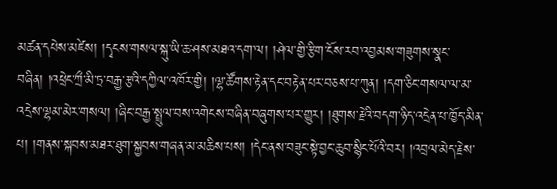མཚན་དཔེས་མཛེས། །དྭངས་གསལ་སྐུ་ཡི་ཆ་ཤས་མཐའ་དག་ལ། །ཤེལ་གྱི་རྩིག་ངོས་རབ་འབྱམས་གཟུགས་སྣང་བཞིན། །འཕྲེང་ཀྲྀ་མི་ཏྲ་བརྒྱ་རྩའི་དཀྱིལ་འཁོར་གྱི། །ལྷ་ཚོགས་རྟེན་དང་བརྟེན་པར་བཅས་པ་ཀུན། །དག་ཅིང་གསལ་ལ་མ་འདྲེས་ལྷམ་མེར་གསལ། །ཞིང་བརྒྱ་སྤྲུལ་བས་འགེངས་བཞིན་བཞུགས་པར་གྱུར། །ཐུགས་རྗེའི་བདག་ཉིད་འདྲེན་པ་ཁྱོད་མིན་པ། །གནས་སྐབས་མཐར་ཐུག་སྐྱབས་གཞན་མ་མཆིས་པས། །དེང་ནས་བཟུང་སྟེ་བྱང་ཆུབ་སྙིང་པོའི་བར། །འབྲལ་མེད་རྗེས་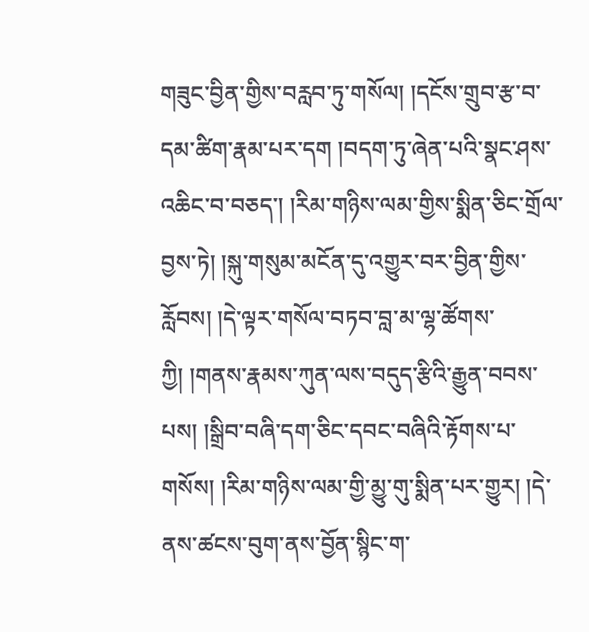གཟུང་བྱིན་གྱིས་བརླབ་ཏུ་གསོལ། །དངོས་གྲུབ་རྩ་བ་དམ་ཚིག་རྣམ་པར་དག །བདག་ཏུ་ཞེན་པའི་སྣང་ཤས་འཆིང་བ་བཅད་། །རིམ་གཉིས་ལམ་གྱིས་སྨིན་ཅིང་གྲོལ་བྱས་ཏེ། །སྐུ་གསུམ་མངོན་དུ་འགྱུར་བར་བྱིན་གྱིས་རློབས། །དེ་ལྟར་གསོལ་བཏབ་བླ་མ་ལྷ་ཚོགས་ཀྱི། །གནས་རྣམས་ཀུན་ལས་བདུད་རྩིའི་རྒྱུན་བབས་པས། །སྒྲིབ་བཞི་དག་ཅིང་དབང་བཞིའི་རྟོགས་པ་གསོས། །རིམ་གཉིས་ལམ་གྱི་མྱུ་གུ་སྨིན་པར་གྱུར། །དེ་ནས་ཚངས་བུག་ནས་བྱོན་སྙིང་ག་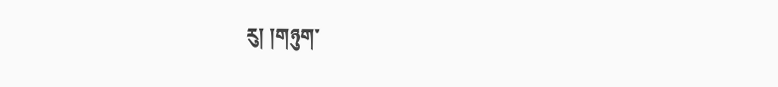རུ། །གཉུག་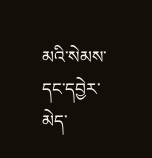མའི་སེམས་དང་དབྱེར་མེད་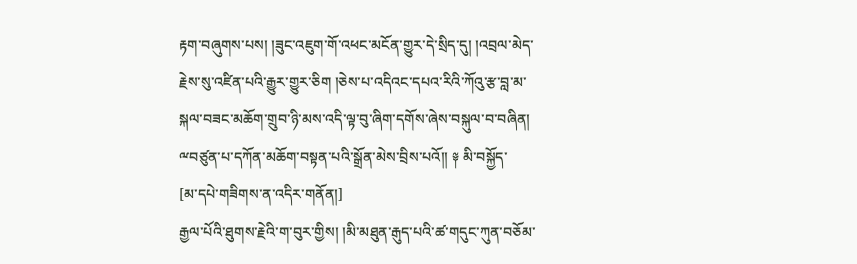རྟག་བཞུགས་པས། །ཟུང་འཇུག་གོ་འཕང་མངོན་གྱུར་དེ་སྲིད་དུ། །འབྲལ་མེད་རྗེས་སུ་འཛིན་པའི་རྒྱུར་གྱུར་ཅིག །ཅེས་པ་འདིའང་དཔའ་རིའི་ཀོའུ་རྩ་བླ་མ་སྐལ་བཟང་མཆོག་གྲུབ་ཉི་མས་འདི་ལྟ་བུ་ཞིག་དགོས་ཞེས་བསྐུལ་བ་བཞིན། ྋབཙུན་པ་དཀོན་མཆོག་བསྟན་པའི་སྒྲོན་མེས་བྲིས་པའོ།། ༈ མི་བསྐྱོད་
[མ་དཔེ་གཟིགས་ན་འདིར་གནོན།]
རྒྱལ་པོའི་ཐུགས་རྗེའི་ག་བུར་གྱིས། །མི་མཐུན་རྒུད་པའི་ཚ་གདུང་ཀུན་བཅོམ་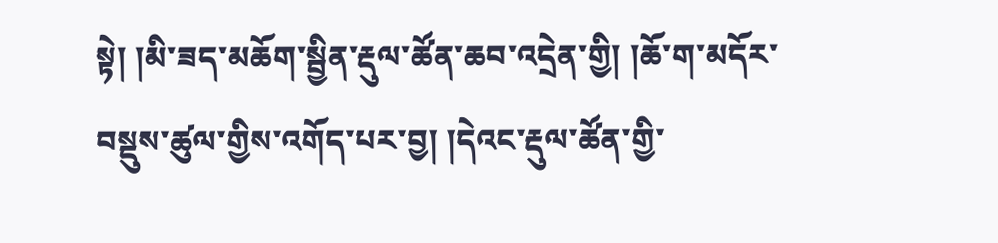སྟེ། །མི་ཟད་མཆོག་སྦྱིན་རྡུལ་ཚོན་ཆབ་འདྲེན་གྱི། །ཆོ་ག་མདོར་བསྡུས་ཚུལ་གྱིས་འགོད་པར་བྱ། །དེའང་རྡུལ་ཚོན་གྱི་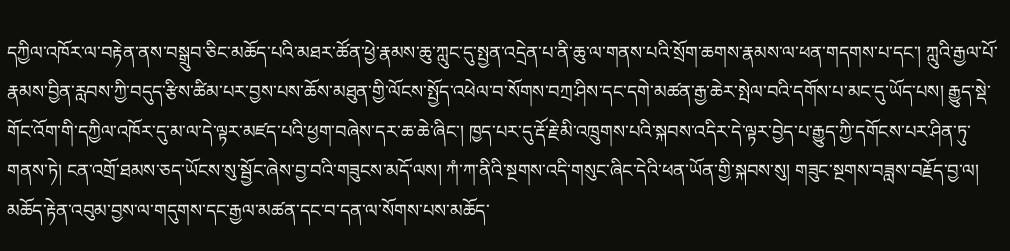དཀྱིལ་འཁོར་ལ་བརྟེན་ནས་བསྒྲུབ་ཅིང་མཆོད་པའི་མཐར་ཚོན་ཕྱེ་རྣམས་ཆུ་ཀླུང་དུ་སྤྱན་འདྲེན་པ་ནི་ཆུ་ལ་གནས་པའི་སྲོག་ཆགས་རྣམས་ལ་ཕན་གདགས་པ་དང་། ཀླུའི་རྒྱལ་པོ་རྣམས་བྱིན་རླབས་ཀྱི་བདུད་རྩིས་ཚིམ་པར་བྱས་པས་ཆོས་མཐུན་གྱི་ལོངས་སྤྱོད་འཕེལ་བ་སོགས་བཀྲ་ཤིས་དང་དགེ་མཚན་རྒྱ་ཆེར་སྤེལ་བའི་དགོས་པ་མང་དུ་ཡོད་པས། རྒྱུད་སྡེ་གོང་འོག་གི་དཀྱིལ་འཁོར་དུ་མ་ལ་དེ་ལྟར་མཛད་པའི་ཕྱག་བཞེས་དར་ཆ་ཆེ་ཞིང་། ཁྱད་པར་དུ་རྡོ་རྗེ་མི་འཁྲུགས་པའི་སྐབས་འདིར་དེ་ལྟར་བྱེད་པ་རྒྱུད་ཀྱི་དགོངས་པར་ཤིན་ཏུ་གནས་ཏེ། ངན་འགྲོ་ཐམས་ཅད་ཡོངས་སུ་སྦྱོང་ཞེས་བྱ་བའི་གཟུངས་མདོ་ལས། ཀཾ་ཀ་ནིའི་སྔགས་འདི་གསུང་ཞིང་དེའི་ཕན་ཡོན་གྱི་སྐབས་སུ། གཟུང་སྔགས་བཟླས་བརྗོད་བྱ་ལ། མཆོད་རྟེན་འབུམ་བྱས་ལ་གདུགས་དང་རྒྱལ་མཚན་དང་བ་དན་ལ་སོགས་པས་མཆོད་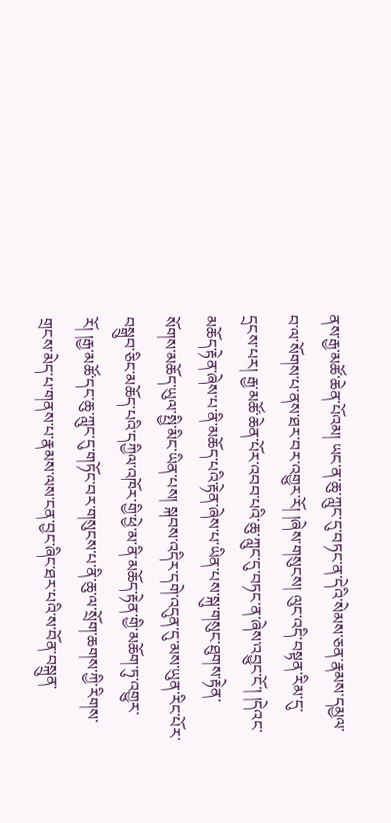ནས་རྒྱ་མཚོ་ཆེན་པོའམ། ཡང་ན་ཆུ་ཀླུང་དུ་བཏང་ན་དེའི་སེམས་ཅན་རྣམས་དམྱལ་བ་ལ་སོགས་པ་ནས་ཐར་བར་འགྱུར་རོ། །ཞེས་གསུངས། ལུང་འདི་བསྟན་རིམ་དུ་དྲངས་པར། རྒྱ་མཚོ་ཆེན་པོར་འབབ་པའི་ཆུ་ཀླུང་དུ་བཏང་ན་ཞེས་འབྱུང་ངོ་། །དེའང་མཆོད་རྟེན་ཞེས་པ་ནི་མཆོད་པའི་རྟེན་ཞེས་པ་ཡིན་པས་སྐུ་གསུང་ཐུགས་རྟེན་སོགས་མཆོད་ཡུལ་སྤྱི་མིང་ཡིན་པས། སྐབས་འདིར་དགེ་འདུན་དུ་མས་ཡུན་རིང་པོར་བསྒྲུབ་ཅིང་མཆོད་པའི་དཀྱིལ་འཁོར་གྱི་ཕྱེ་མ་ནི་མཆོད་རྟེན་གྱི་མཆོག་ཏུ་འགྱུར་རོ། །རྒྱ་མཚོ་དང་ཆུ་ཀླུང་དུ་གཏོང་བར་གསུངས་པ་ནི་ཆུ་ལ་སྲོག་ཆགས་ཀྱི་རིགས་གྲངས་མེད་པ་གནས་པ་རྣམས་ལས་ངན་བྱང་ཞིང་ཐར་པའི་ས་བོན་བསྐྲུན་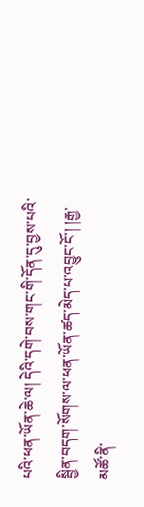པའི་ཕན་ཡོན་ཆེ་ལ། དེའི་དགེ་བས་གང་གི་དོན་དུ་བྱས་པའི་སྦྱིན་བདག་སོགས་ལ་ཕན་ཡོན་ཚད་མེད་པ་འབྱུང་ངོ་། །རྒྱ་མཚོ་ནི་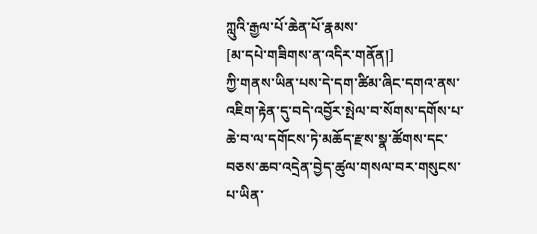ཀླུའི་རྒྱལ་པོ་ཆེན་པོ་རྣམས་
[མ་དཔེ་གཟིགས་ན་འདིར་གནོན།]
ཀྱི་གནས་ཡིན་པས་དེ་དག་ཚིམ་ཞིང་དགའ་ནས་འཇིག་རྟེན་དུ་བདེ་འབྱོར་སྤེལ་བ་སོགས་དགོས་པ་ཆེ་བ་ལ་དགོངས་ཏེ་མཆོད་རྫས་སྣ་ཚོགས་དང་བཅས་ཆབ་འདྲེན་བྱེད་ཚུལ་གསལ་བར་གསུངས་པ་ཡིན་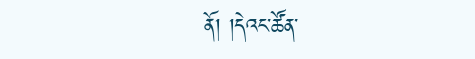ནོ། །དེའང་ཚོན་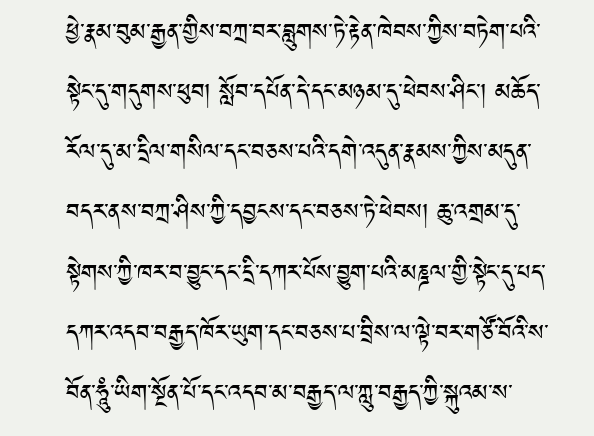ཕྱེ་རྣམ་བུམ་རྒྱན་གྱིས་བཀྲ་བར་བླུགས་ཏེ་རྟེན་ཁེབས་ཀྱིས་བཏེག་པའི་སྟེང་དུ་གདུགས་ཕུབ། སློབ་དཔོན་དེ་དང་མཉམ་དུ་ཕེབས་ཤིང་། མཆོད་རོལ་དུ་མ་དྲིལ་གསིལ་དང་བཅས་པའི་དགེ་འདུན་རྣམས་ཀྱིས་མདུན་བདར་ནས་བཀྲ་ཤིས་ཀྱི་དབྱངས་དང་བཅས་ཏེ་ཕེབས། ཆུ་འགྲམ་དུ་སྟེགས་ཀྱི་ཁར་བ་བྱུང་དང་དྲི་དཀར་པོས་བྱུག་པའི་མཎྜལ་གྱི་སྟེང་དུ་པད་དཀར་འདབ་བརྒྱད་ཁོར་ཡུག་དང་བཅས་པ་བྲིས་ལ་ལྟེ་བར་གཙོ་བོའི་ས་བོན་ཧཱུཾ་ཡིག་སྔོན་པོ་དང་འདབ་མ་བརྒྱད་ལ་ཀླུ་བརྒྱད་ཀྱི་སྐུའམ་ས་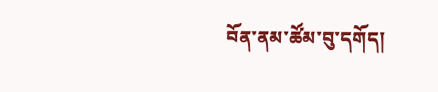བོན་ནམ་ཚོམ་བུ་དགོད།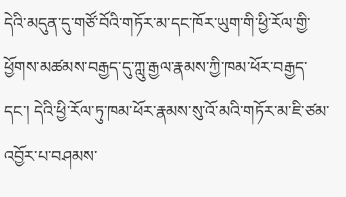དེའི་མདུན་དུ་གཙོ་བོའི་གཏོར་མ་དང་ཁོར་ཡུག་གི་ཕྱི་རོལ་གྱི་ཕྱོགས་མཚམས་བརྒྱད་དུ་ཀླུ་རྒྱལ་རྣམས་ཀྱི་ཁམ་ཕོར་བརྒྱད་དང་། དེའི་ཕྱི་རོལ་ཏུ་ཁམ་ཕོར་རྣམས་སུ་འོ་མའི་གཏོར་མ་ཇི་ཙམ་འབྱོར་པ་བཤམས་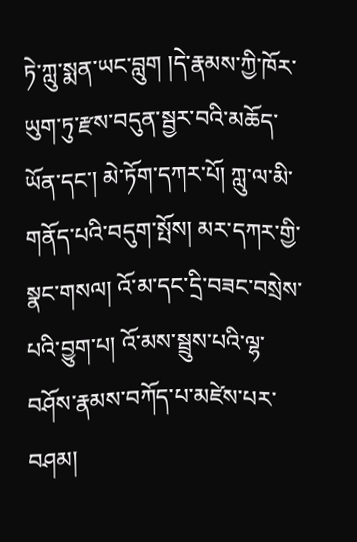ཏེ་ཀླུ་སྨན་ཡང་བླུག །དེ་རྣམས་ཀྱི་ཁོར་ཡུག་ཏུ་རྫས་བདུན་སྦྱར་བའི་མཆོད་ཡོན་དང་། མེ་ཏོག་དཀར་པོ། ཀླུ་ལ་མི་གནོད་པའི་བདུག་སྤོས། མར་དཀར་གྱི་སྣང་གསལ། འོ་མ་དང་དྲི་བཟང་བསྲེས་པའི་བྱུག་པ། འོ་མས་སྦྲུས་པའི་ལྷ་བཤོས་རྣམས་བཀོད་པ་མཛེས་པར་བཤམ།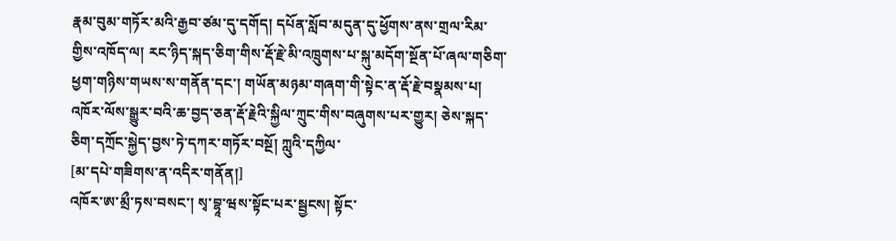རྣམ་བུམ་གཏོར་མའི་རྒྱབ་ཙམ་དུ་དགོད། དཔོན་སློབ་མདུན་དུ་ཕྱོགས་ནས་གྲལ་རིམ་གྱིས་འཁོད་ལ། རང་ཉིད་སྐད་ཅིག་གིས་རྡོ་རྗེ་མི་འཁྲུགས་པ་སྐུ་མདོག་སྔོན་པོ་ཞལ་གཅིག་ཕྱག་གཉིས་གཡས་ས་གནོན་དང་། གཡོན་མཉམ་གཞག་གི་སྟེང་ན་རྡོ་རྗེ་བསྣམས་པ། འཁོར་ལོས་སྒྱུར་བའི་ཆ་བྱད་ཅན་རྡོ་རྗེའི་སྐྱིལ་ཀྲུང་གིས་བཞུགས་པར་གྱུར། ཅེས་སྐད་ཅིག་དཀྲོང་སྐྱེད་བྱས་ཏེ་དཀར་གཏོར་བསྔོ། ཀླུའི་དཀྱིལ་
[མ་དཔེ་གཟིགས་ན་འདིར་གནོན།]
འཁོར་ཨ་མྲྀ་ཏས་བསང་། སྭ་བྷཱ་ཝས་སྟོང་པར་སྦྱངས། སྟོང་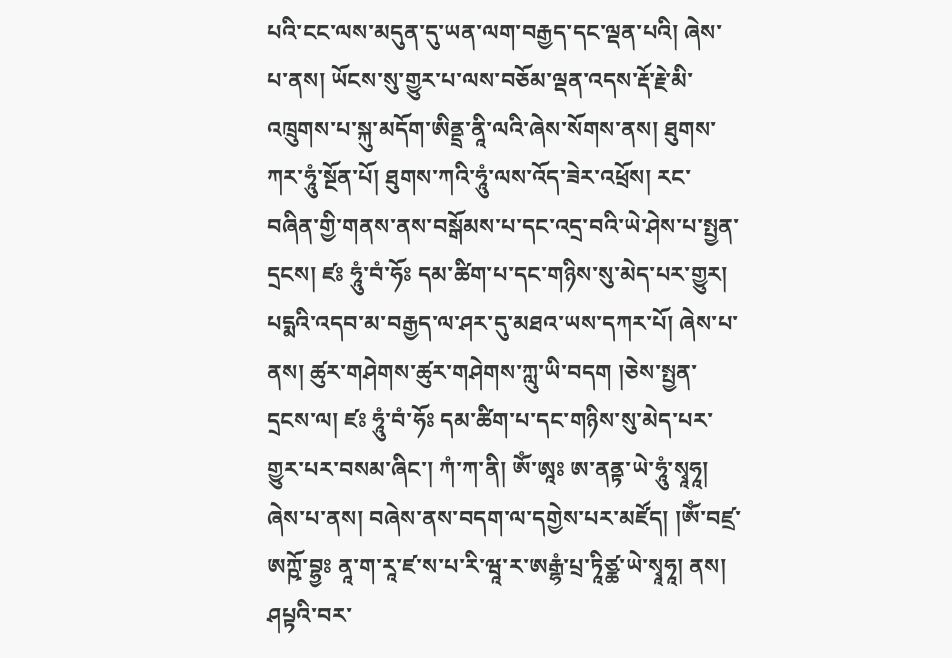པའི་ངང་ལས་མདུན་དུ་ཡན་ལག་བརྒྱད་དང་ལྡན་པའི། ཞེས་པ་ནས། ཡོངས་སུ་གྱུར་པ་ལས་བཅོམ་ལྡན་འདས་རྡོ་རྗེ་མི་འཁྲུགས་པ་སྐུ་མདོག་ཨིནྡྲ་ནཱི་ལའི་ཞེས་སོགས་ནས། ཐུགས་ཀར་ཧཱུཾ་སྔོན་པོ། ཐུགས་ཀའི་ཧཱུཾ་ལས་འོད་ཟེར་འཕྲོས། རང་བཞིན་གྱི་གནས་ནས་བསྒོམས་པ་དང་འདྲ་བའི་ཡེ་ཤེས་པ་སྤྱན་དྲངས། ཛཿ ཧཱུཾ་བཾ་ཧོཿ དམ་ཚིག་པ་དང་གཉིས་སུ་མེད་པར་གྱུར། པདྨའི་འདབ་མ་བརྒྱད་ལ་ཤར་དུ་མཐའ་ཡས་དཀར་པོ། ཞེས་པ་ནས། ཚུར་གཤེགས་ཚུར་གཤེགས་ཀླུ་ཡི་བདག །ཅེས་སྤྱན་དྲངས་ལ། ཛཿ ཧཱུཾ་བཾ་ཧོཿ དམ་ཚིག་པ་དང་གཉིས་སུ་མེད་པར་གྱུར་པར་བསམ་ཞིང་། ཀཾ་ཀ་ནི། ཨོཾ་ཨཱཿ ཨ་ནནྟ་ཡེ་ཧཱུཾ་སྭཱཧཱ། ཞེས་པ་ནས། བཞེས་ནས་བདག་ལ་དགྱེས་པར་མཛོད། །ཨོཾ་བཛྲ་ཨཀྵོ་བྷྱཿ ནཱ་ག་རཱ་ཛ་ས་པ་རི་ཝཱ་ར་ཨརྒྷཾ་པྲ་ཏཱིཙྪ་ཡེ་སྭཱཧཱ། ནས། ཤཔྟའི་བར་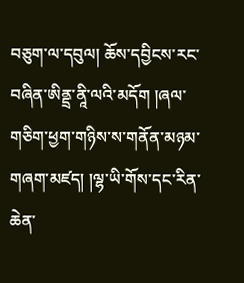བཅུག་ལ་དབུལ། ཆོས་དབྱིངས་རང་བཞིན་ཨིནྡྲ་ནཱི་ལའི་མདོག །ཞལ་གཅིག་ཕྱག་གཉིས་ས་གནོན་མཉམ་གཞག་མཛད། །ལྷ་ཡི་གོས་དང་རིན་ཆེན་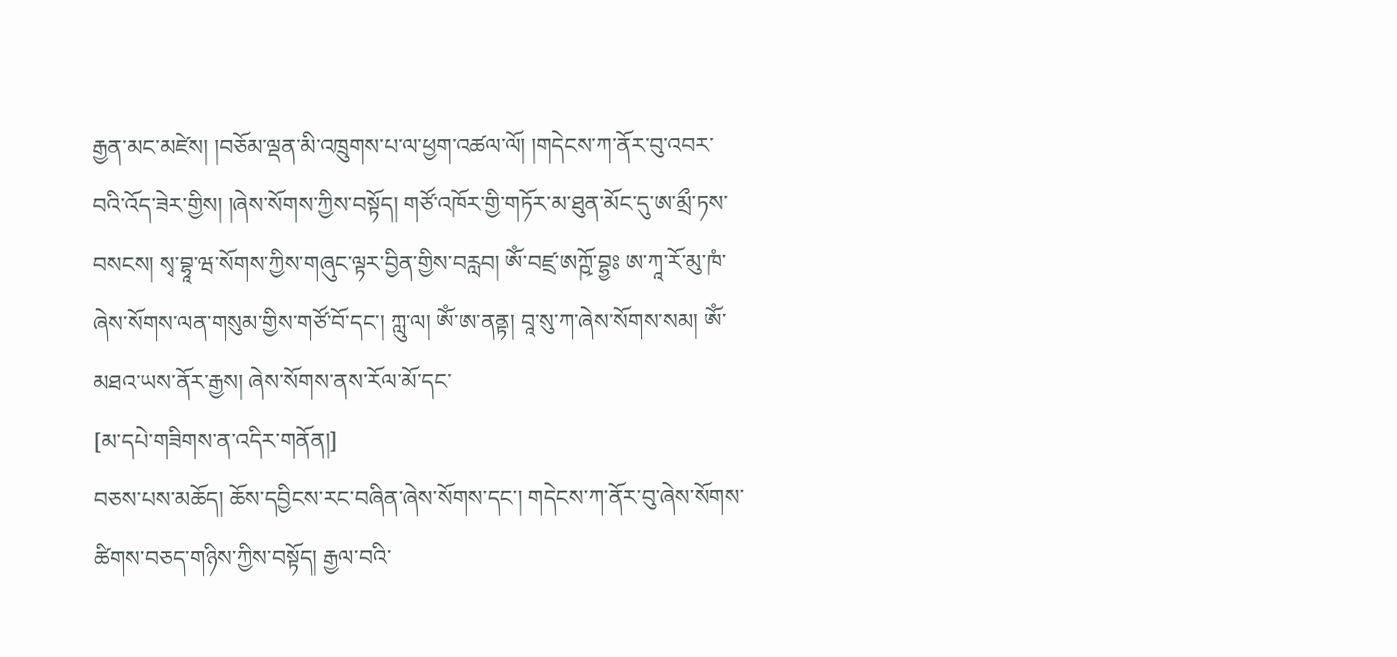རྒྱན་མང་མཛེས། །བཅོམ་ལྡན་མི་འཁྲུགས་པ་ལ་ཕྱག་འཚལ་ལོ། །གདེངས་ཀ་ནོར་བུ་འབར་བའི་འོད་ཟེར་གྱིས། །ཞེས་སོགས་ཀྱིས་བསྟོད། གཙོ་འཁོར་གྱི་གཏོར་མ་ཐུན་མོང་དུ་ཨ་མྲྀ་ཏས་བསངས། སྭ་བྷཱ་ཝ་སོགས་ཀྱིས་གཞུང་ལྟར་བྱིན་གྱིས་བརླབ། ཨོཾ་བཛྲ་ཨཀྵོ་བྷྱཿ ཨ་ཀཱ་རོ་མུ་ཁཾ་ཞེས་སོགས་ལན་གསུམ་གྱིས་གཙོ་བོ་དང་། ཀླུ་ལ། ཨོཾ་ཨ་ནནྟ། བཱ་སུ་ཀ་ཞེས་སོགས་སམ། ཨོཾ་མཐའ་ཡས་ནོར་རྒྱས། ཞེས་སོགས་ནས་རོལ་མོ་དང་
[མ་དཔེ་གཟིགས་ན་འདིར་གནོན།]
བཅས་པས་མཆོད། ཆོས་དབྱིངས་རང་བཞིན་ཞེས་སོགས་དང་། གདེངས་ཀ་ནོར་བུ་ཞེས་སོགས་ཚིགས་བཅད་གཉིས་ཀྱིས་བསྟོད། རྒྱལ་བའི་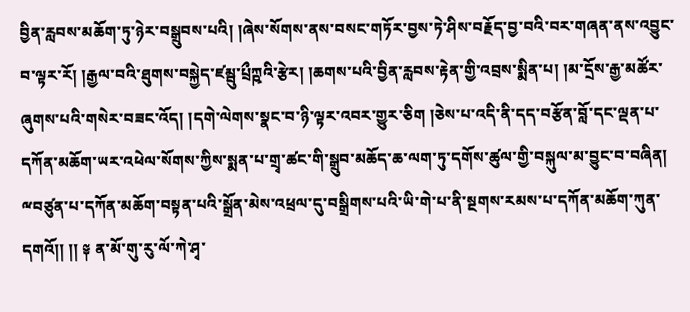བྱིན་རླབས་མཆོག་ཏུ་ཉེར་བསྒྲུབས་པའི། །ཞེས་སོགས་ནས་བསང་གཏོར་བྱས་ཏེ་ཤིས་བརྗོད་བྱ་བའི་བར་གཞན་ནས་འབྱུང་བ་ལྟར་རོ། །རྒྱལ་བའི་ཐུགས་བསྐྱེད་ཛམྦུ་པྲྀཀྵའི་རྩེར། །ཆགས་པའི་བྱིན་རླབས་རྟེན་གྱི་འབྲས་སྨིན་པ། །མ་དྲོས་རྒྱ་མཚོར་ཞུགས་པའི་གསེར་བཟང་འོད། །དགེ་ལེགས་སྣང་བ་ཉི་ལྟར་འབར་གྱུར་ཅིག །ཅེས་པ་འདི་ནི་དད་བརྩོན་བློ་དང་ལྡན་པ་དཀོན་མཆོག་ཡར་འཕེལ་སོགས་ཀྱིས་སྨན་པ་གྲྭ་ཚང་གི་སྒྲུབ་མཆོད་ཆ་ལག་ཏུ་དགོས་ཚུལ་གྱི་བསྐུལ་མ་བྱུང་བ་བཞིན། ྋབཙུན་པ་དཀོན་མཆོག་བསྟན་པའི་སྒྲོན་མེས་འཕྲལ་དུ་བསྒྲིགས་པའི་ཡི་གེ་པ་ནི་སྔགས་རམས་པ་དཀོན་མཆོག་ཀུན་དགའོ།། །། ༈ ན་མོ་གུ་རུ་ལོ་ཀེ་ཤྭ་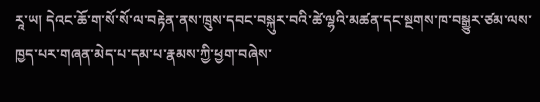རཱ་ཡ། དེའང་ཆོ་ག་སོ་སོ་ལ་བརྟེན་ནས་ཁྲུས་དབང་བསྐུར་བའི་ཚེ་ལྷའི་མཚན་དང་སྔགས་ཁ་བསྒྱུར་ཙམ་ལས་ཁྱད་པར་གཞན་མེད་པ་དམ་པ་རྣམས་ཀྱི་ཕྱག་བཞེས་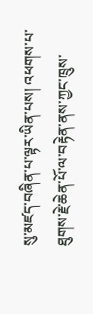སུ་མཛད་བཞིན་པ་ལྟར་ཡིན་པས། འཕགས་པ་ཐུགས་རྗེ་ཆེན་པོ་ལ་བརྟེན་ནས་ཀྱང་ཁྲུས་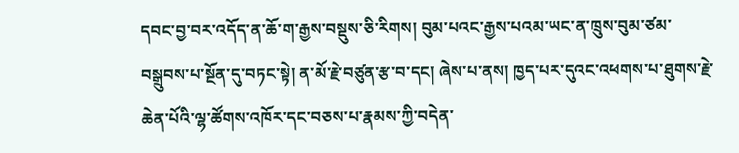དབང་བྱ་བར་འདོད་ན་ཆོ་ག་རྒྱས་བསྡུས་ཅི་རིགས། བུམ་པའང་རྒྱས་པའམ་ཡང་ན་ཁྲུས་བུམ་ཙམ་བསྒྲུབས་པ་སྔོན་དུ་བཏང་སྟེ། ན་མོ་རྗེ་བཙུན་རྩ་བ་དང། ཞེས་པ་ནས། ཁྱད་པར་དུའང་འཕགས་པ་ཐུགས་རྗེ་ཆེན་པོའི་ལྷ་ཚོགས་འཁོར་དང་བཅས་པ་རྣམས་ཀྱི་བདེན་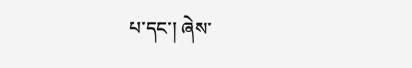པ་དང་། ཞེས་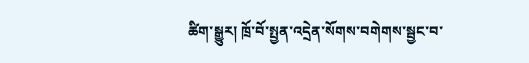ཚིག་སྒྱུར། ཁྲོ་བོ་སྤྱན་འདྲེན་སོགས་བགེགས་སྦྱང་བ་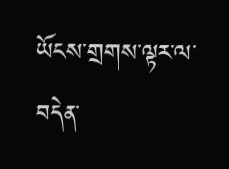ཡོངས་གྲགས་ལྟར་ལ་བདེན་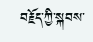བརྗོད་ཀྱི་སྐབས་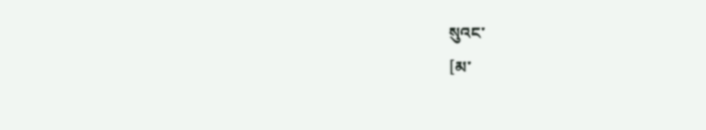སུའང་
[མ་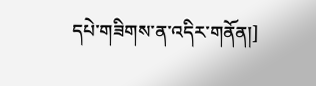དཔེ་གཟིགས་ན་འདིར་གནོན།]